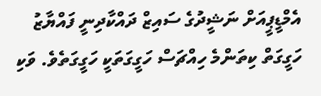އެމްޑީޕީއަށް ނަޝީދުގެ ސައިޒް ދައްކާދިނީ ފައްޔާޒު
ހަގީގަތް ކިތަންމެ ހިއްޗަސް ހަގީގަތަކީ ހަގީގަތެވެ. ވަކި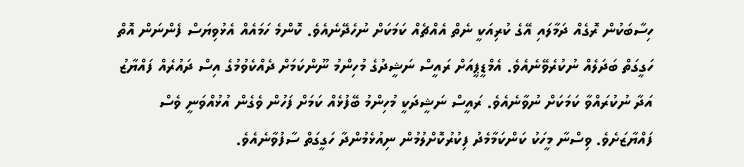ހިސާބަކުން ރޮގެއް ދަމާލައި އޭގެ ކުރިއަކީ ނެތް އެއްޗެއް ކަމަކަށް ނުހެދޭނެއެވެ. ކޮންމެ ހަމައެއް އެޅުވިޔަސް ފެންނަން އޮތް ހަގީގަތް ބަދަލެއް ނުކުރެވޭނެއެވެ. އެމްޑީޕީއަށް ރައީސް ނަޝީދުގެ މުހިންމު ނޫންކަމަށް ދެއްކެވުމުގެ އިސް ދައުރެއް ފައްޔާޒު އަދާ ނުކުރައްވާ ކަމަކަށް ނުވާނެއެވެ. ރައީސް ނަޝީދަކީ މުހިންމު ބޭފުޅެއް ކަމަށް ފަހުން ވެގެން އުޅުއްވަނީ ވެސް ފައްޔާޒަށެވެ. ވިސްނާ މީހަކު ކަންކަމާމެދު ފިކުރުކޮށްލުމުން ނިއުޅެމުންދާ ހަގީގަތް ސާފުވާނެއެވެ.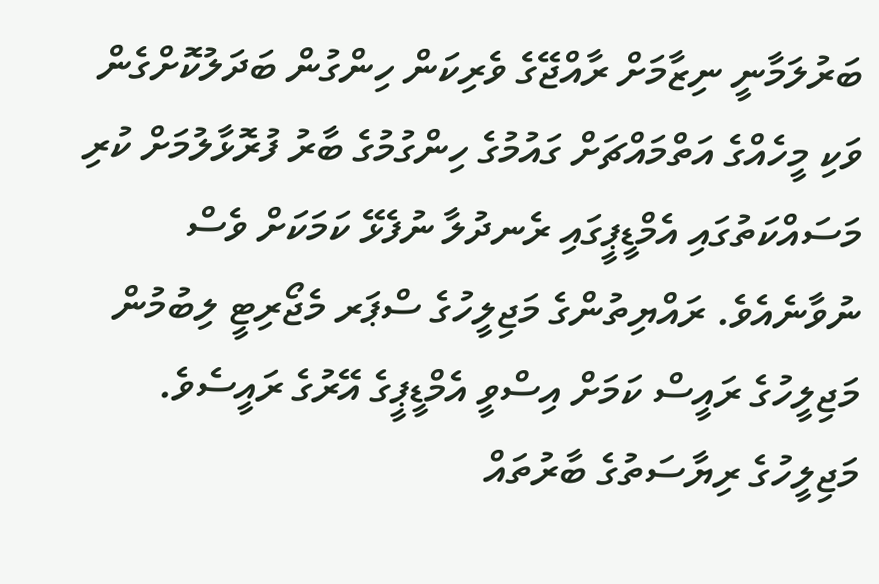ބަރުލަމާނީ ނިޒާމަށް ރާއްޖޭގެ ވެރިކަން ހިންގުން ބަދަލުކޮށްގެން ވަކި މީހެއްގެ އަތްމައްޗަށް ގައުމުގެ ހިންގުމުގެ ބާރު ފުރޮޅާލުމަށް ކުރި މަސައްކަތުގައި އެމްޑީޕީގައި ރެނދުލާ ނުފެޅޭ ކަމަކަށް ވެސް ނުވާނެއެވެ. ރައްޔިތުންގެ މަޖިލީހުގެ ސްޕަރ މެޖޯރިޓީ ލިބުމުން މަޖިލީހުގެ ރައީސް ކަމަށް އިސްވީ އެމްޑީޕީގެ އޭރުގެ ރައީސެވެ. މަޖިލީހުގެ ރިޔާސަތުގެ ބާރުތައް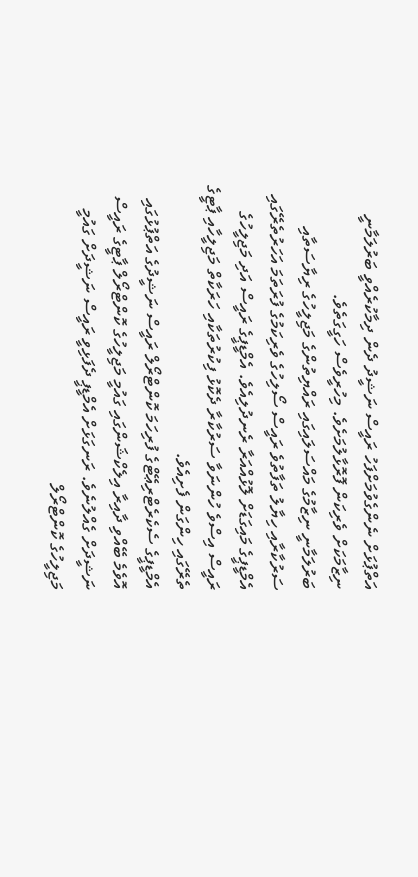އަތްޕުޅަށް ނެންގެވުމަށްފަހު ރައީސް ނަޝީދު ދެން ދިމާކުރެއްވީ ބަރުލަމާނީ ނިޒާމަކަށް ވެރިކަން ފޮރޮޅާލުމަށެވެ. މިހުރީވެސް ހަގީގަތެވެ.
ބަރުލަމާނީ ނިޒާމުގެ މައްސަލައިގައި ރައްޔިތުންގެ މަޖިލީހުގެ ރިޔާސަތާއި ސަރުކާރާއި ހިޔާލު ތަފާތުވެ ރައީސް ސޯލިހުގެ ވެރިކަމުގެ ފުރަތަމަ އަހަރުތެރޭގައި އެމްޑީޕީގެ މައިގަޑަށް ލޮޅުއްއަރާ ރެނދުލިއެވެ. އެމްޑީޕީގެ ރައީސް އަދި މަޖިލީހުގެ ރައީސް އިސްވެ ހުންނަވާ ސަރުކާރާ ދެކޮޅު ފިކުރުތަކާއި ހަރަކާތް މަޖިލީހާއި ޕާޓީގެ ތެރޭގައި ހިންގަން ފެށިއެވެ.
އެމްޑީޕީގެ ސެކެރެޓްރިޢޭޓްގެ ފުރިހަމަ ކޮންޓްރޯލް ރައީސް ނަޝީދުގެ އަތްޕުޅުގައި އޮވެމެ ބޭއްވި ދާއިރާ އިލެކްޝަންގައި ގައުމީ މަޖިލީހުގެ ކޮންޓްރޯލް ޕާޓީގެ ރައީސް ނަޝީދަށް ގެއްލުނެވެ. ރަނގަޅަށް އެމްޑީޕީ ދެފަޅިވީ ރައީސް ނަޝީދަށް ގައުމީ މަޖިލީހުގެ ކޮންޓްރޯލް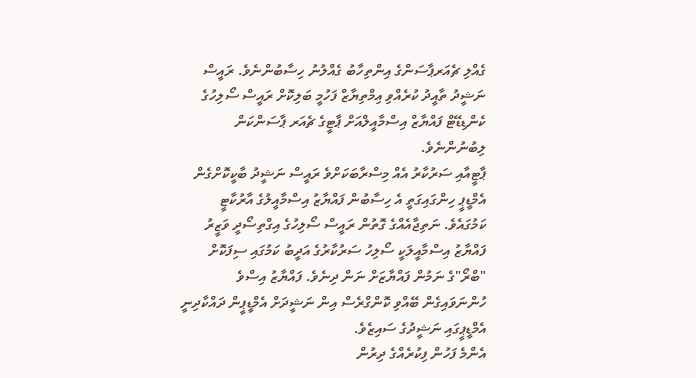ގެއްލި ޗެއަރޕާސަންގެ އިންތިހާބު ގެއްލުނު ހިސާބުންނެވެ. ރައީސް ނަޝީދު ތާއީދު ކުރެއްވި އިމްތިޔާޒް ފަހުމީ ބަލިކޮށް ރައީސް ސޯލިހުގެ ކެންޑިޑޭޓް ފައްޔާޒް އިސްމާއީލްއަށް ޕާޓީގެ ޗެއަރ ޕާސަންކަން ލިބުނުންނެވެ.
ޕާޓީއާއި ސަރުކާރު އެއް މިސްރާބަކަށްވެ ރައީސް ނަޝީދު ބާކީކޮށްގެން އެމްޑީޕީ ހިންގައިގަތީ އެ ހިސާބުން ފައްޔާޒު އިސްމާއީލުގެ އާރުކާޓީ ކަމުގައެވެ. ނަތިޖާއެއްގެ ގޮތުން ރައީސް ސޯލިހުގެ އިގްތިސޯދީ ވަޒީރު ފައްޔާޒު އިސްމާއީލަކީ ސޯލިހު ސަރުކާރުގެ އަދީބު ކަމުގައި ސިފަކޮށް "ބްރޯ"ގެ ނަމުން ފައްޔާޒަށް ނަން ދިނެވެ. ފައްޔާޒު އިސްވެ ހުންނަވައިގެން ބޭއްވި ކޮންގްރެސް އިން ނަޝީދަށް އެމްޑީޕީން ދައްކާދިނީ އެމްޑީޕީގައި ނަޝީދުގެ ސައިޒެވެ.
އެންމެ ފަހުން ފިކުރެއްގެ ދިރުން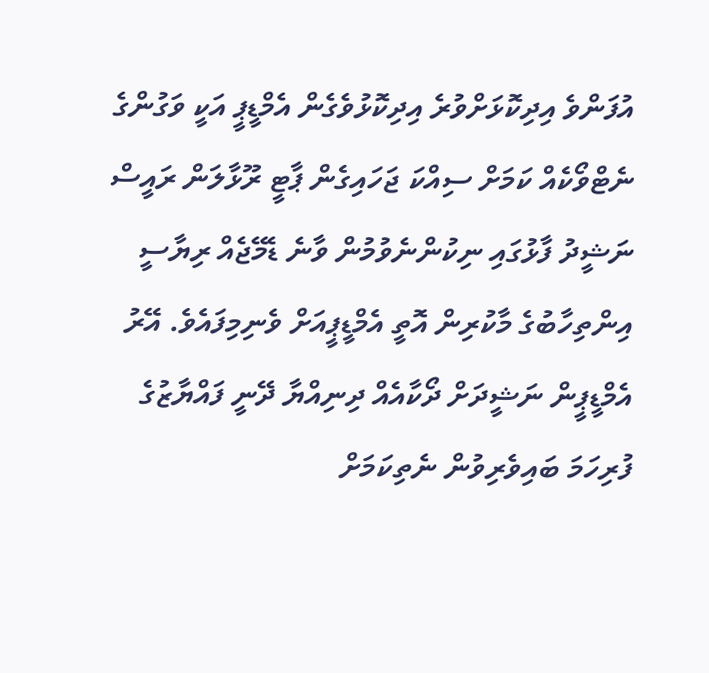އުފަންވެ އިދިކޮޅަށްވުރެ އިދިކޮޅުވެގެން އެމްޑީޕީ އަކީ ވަގުންގެ ނެޓްވޯކެއް ކަމަށް ސިއްކަ ޖަހައިގެން ޕާޓީ ރޫޅާލަން ރައީސް ނަޝީދު ފާޅުގައި ނިކުންނެވުމުން ވާނެ ޑެމޭޖެއް ރިޔާސީ އިންތިހާބުގެ މާކުރިން އޮތީ އެމްޑީޕީއަށް ވެނިމިފައެވެ. އޭރު އެމްޑީޕީން ނަޝީދަށް ދޯކާއެއް ދިނިއްޔާ ދޭނީ ފައްޔާޒުގެ ފުރިހަމަ ބައިވެރިވުން ނެތިކަމަށް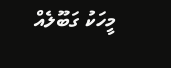މީހަކު ގަބޫލެއް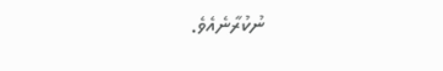ނުކުރާނެއެވެ.